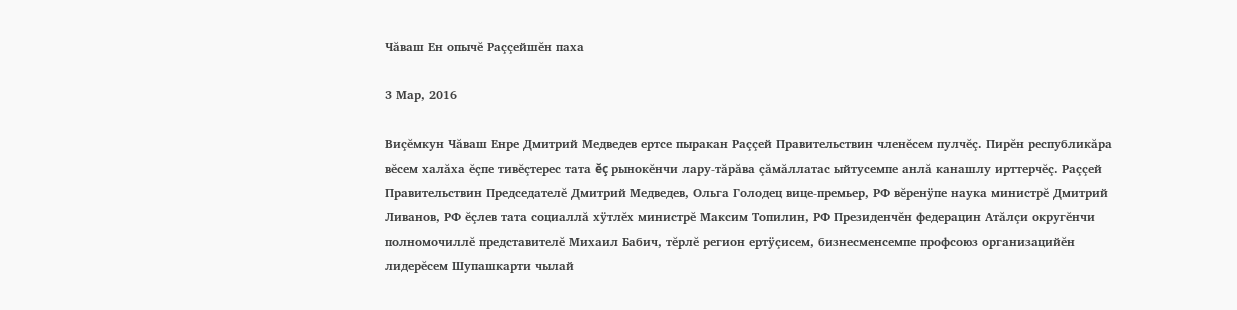Чăваш Ен опычĕ Раççейшĕн паха

3 Мар, 2016

Виçĕмкун Чăваш Енре Дмитрий Медведев ертсе пыракан Раççей Правительствин членĕсем пулчĕç. Пирĕн республикăра вĕсем халăха ĕçпе тивĕçтерес тата ĕç рынокĕнчи лару-тăрăва çăмăллатас ыйтусемпе анлă канашлу ирттерчĕç. Раççей Правительствин Председателĕ Дмитрий Медведев, Ольга Голодец вице-премьер, РФ вĕренÿпе наука министрĕ Дмитрий Ливанов, РФ ĕçлев тата социаллă хÿтлĕх министрĕ Максим Топилин, РФ Президенчĕн федерацин Атăлçи округĕнчи полномочиллĕ представителĕ Михаил Бабич, тĕрлĕ регион ертÿçисем, бизнесменсемпе профсоюз организацийĕн лидерĕсем Шупашкарти чылай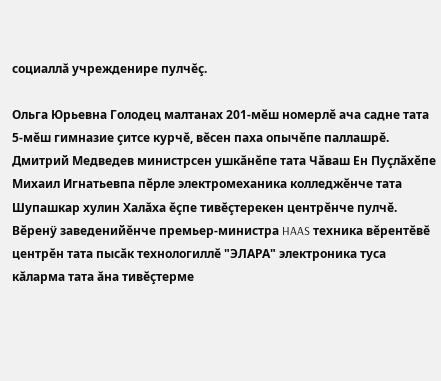социаллă учрежденире пулчĕç.

Ольга Юрьевна Голодец малтанах 201-мĕш номерлĕ ача садне тата 5-мĕш гимназие çитсе курчĕ, вĕсен паха опычĕпе паллашрĕ. Дмитрий Медведев министрсен ушкăнĕпе тата Чăваш Ен Пуçлăхĕпе Михаил Игнатьевпа пĕрле электромеханика колледжĕнче тата Шупашкар хулин Халăха ĕçпе тивĕçтерекен центрĕнче пулчĕ. Вĕренÿ заведенийĕнче премьер-министра HAAS техника вĕрентĕвĕ центрĕн тата пысăк технологиллĕ "ЭЛАРА" электроника туса кăларма тата ăна тивĕçтерме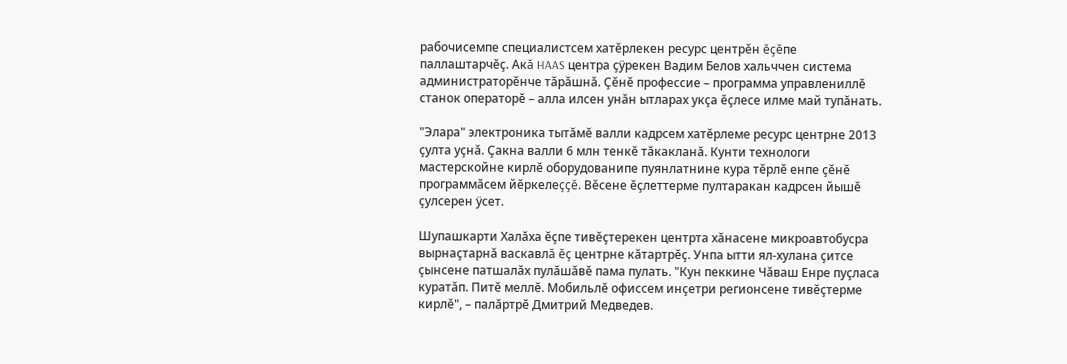рабочисемпе специалистсем хатĕрлекен ресурс центрĕн ĕçĕпе паллаштарчĕç. Акă HAAS центра çÿрекен Вадим Белов хальччен система администраторĕнче тăрăшнă. Çĕнĕ профессие – программа управлениллĕ станок операторĕ – алла илсен унăн ытларах укçа ĕçлесе илме май тупăнать.

"Элара" электроника тытăмĕ валли кадрсем хатĕрлеме ресурс центрне 2013 çулта уçнă. Çакна валли 6 млн тенкĕ тăкакланă. Кунти технологи мастерскойне кирлĕ оборудованипе пуянлатнине кура тĕрлĕ енпе çĕнĕ программăсем йĕркелеççĕ. Вĕсене ĕçлеттерме пултаракан кадрсен йышĕ çулсерен ÿсет.

Шупашкарти Халăха ĕçпе тивĕçтерекен центрта хăнасене микроавтобусра вырнаçтарнă васкавлă ĕç центрне кăтартрĕç. Унпа ытти ял-хулана çитсе çынсене патшалăх пулăшăвĕ пама пулать. "Кун пеккине Чăваш Енре пуçласа куратăп. Питĕ меллĕ. Мобильлĕ офиссем инçетри регионсене тивĕçтерме кирлĕ", – палăртрĕ Дмитрий Медведев.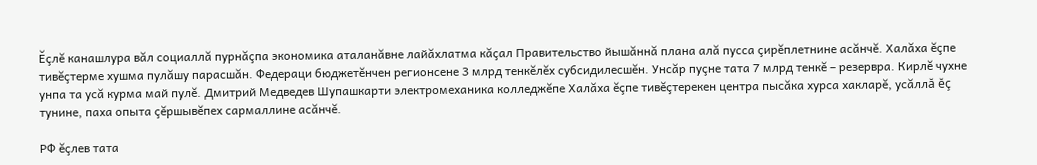Ĕçлĕ канашлура вăл социаллă пурнăçпа экономика аталанăвне лайăхлатма кăçал Правительство йышăннă плана алă пусса çирĕплетнине асăнчĕ. Халăха ĕçпе тивĕçтерме хушма пулăшу парасшăн. Федераци бюджетĕнчен регионсене 3 млрд тенкĕлĕх субсидилесшĕн. Унсăр пуçне тата 7 млрд тенкĕ – резервра. Кирлĕ чухне унпа та усă курма май пулĕ. Дмитрий Медведев Шупашкарти электромеханика колледжĕпе Халăха ĕçпе тивĕçтерекен центра пысăка хурса хакларĕ, усăллă ĕç тунине, паха опыта çĕршывĕпех сармаллине асăнчĕ.

РФ ĕçлев тата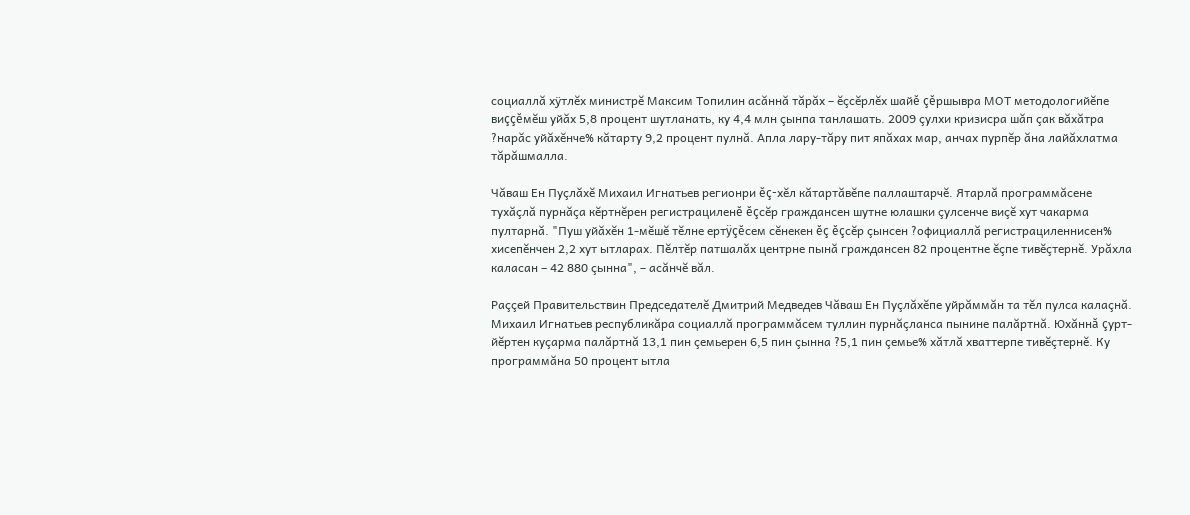социаллă хÿтлĕх министрĕ Максим Топилин асăннă тăрăх – ĕçсĕрлĕх шайĕ çĕршывра МОТ методологийĕпе виççĕмĕш уйăх 5,8 процент шутланать, ку 4,4 млн çынпа танлашать. 2009 çулхи кризисра шăп çак вăхăтра ?нарăс уйăхĕнче% кăтарту 9,2 процент пулнă. Апла лару-тăру пит япăхах мар, анчах пурпĕр ăна лайăхлатма тăрăшмалла.

Чăваш Ен Пуçлăхĕ Михаил Игнатьев регионри ĕç-хĕл кăтартăвĕпе паллаштарчĕ. Ятарлă программăсене тухăçлă пурнăçа кĕртнĕрен регистрациленĕ ĕçсĕр граждансен шутне юлашки çулсенче виçĕ хут чакарма пултарнă. "Пуш уйăхĕн 1-мĕшĕ тĕлне ертÿçĕсем сĕнекен ĕç ĕçсĕр çынсен ?официаллă регистрациленнисен% хисепĕнчен 2,2 хут ытларах. Пĕлтĕр патшалăх центрне пынă граждансен 82 процентне ĕçпе тивĕçтернĕ. Урăхла каласан – 42 880 çынна", – асăнчĕ вăл.

Раççей Правительствин Председателĕ Дмитрий Медведев Чăваш Ен Пуçлăхĕпе уйрăммăн та тĕл пулса калаçнă. Михаил Игнатьев республикăра социаллă программăсем туллин пурнăçланса пынине палăртнă. Юхăннă çурт-йĕртен куçарма палăртнă 13,1 пин çемьерен 6,5 пин çынна ?5,1 пин çемье% хăтлă хваттерпе тивĕçтернĕ. Ку программăна 50 процент ытла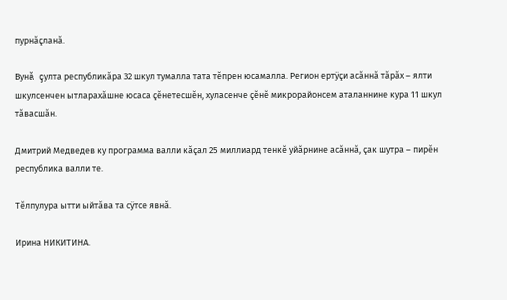пурнăçланă.

Вунă çулта республикăра 32 шкул тумалла тата тĕпрен юсамалла. Регион ертÿçи асăннă тăрăх – ялти шкулсенчен ытларахăшне юсаса çĕнетесшĕн, хуласенче çĕнĕ микрорайонсем аталаннине кура 11 шкул тăвасшăн.

Дмитрий Медведев ку программа валли кăçал 25 миллиард тенкĕ уйăрнине асăннă, çак шутра – пирĕн республика валли те.

Тĕлпулура ытти ыйтăва та сÿтсе явнă.

Ирина НИКИТИНА.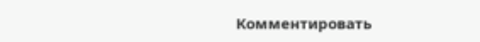Комментировать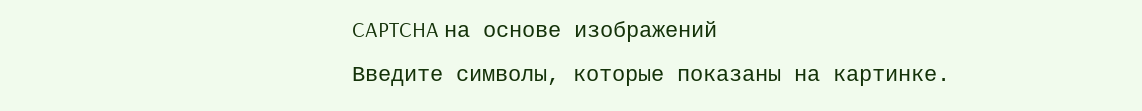CAPTCHA на основе изображений
Введите символы, которые показаны на картинке.